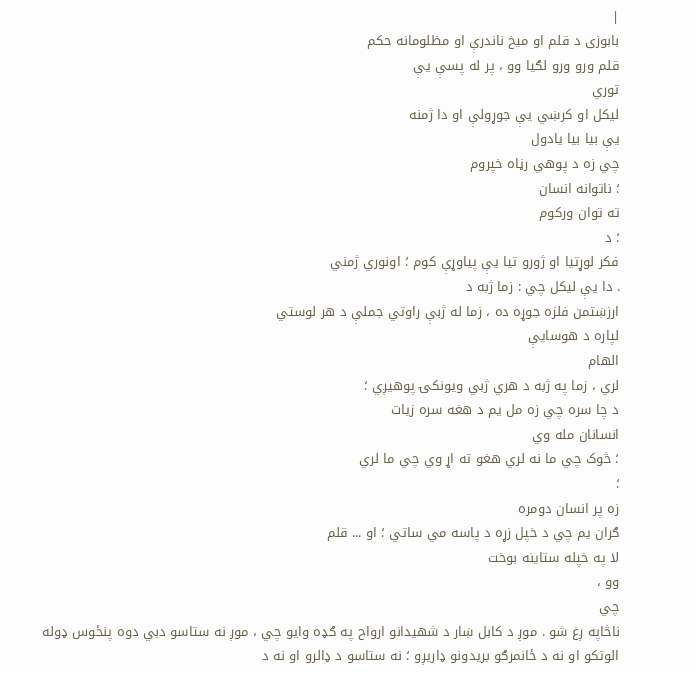|
بابوزى د قلم او ميخ ناندرې او مظلومانه حکم
قلم ورو ورو لګيا وو ، پر له پسې يې
توري
ليکل او کرښي يې جوړولې او دا ژمنه
يې بيا بيا يادول
چي زه د پوهي رڼاه خپروم
؛ ناتوانه انسان
ته توان ورکوم
؛ د
فکر لوړتيا او ژورو تيا يې پياوړې کوم ؛ اونوري ژمني
. دا يې ليکل چي : زما ژبه د
ارزښتمن فلزه جوړه ده ، زما له ژبې راوتي جملې د هر لوستي
لپاره د هوسايې
الهام
لري ، زما په ژبه د هري ژبي ويونکۍ پوهيږي ؛
د چا سره چي زه مل يم د هغه سره زيات
انسانان مله وي
؛ څوک چي ما نه لري هغو ته اړ وي چي ما لري
؛
زه پر انسان دومره
ګران يم چي د خپل زړه د پاسه مي ساتي ؛ او ... قلم
لا په خپله ستاينه بوخت
وو ،
چي
ناڅاپه ږغ شو . موږ د کابل ښار د شهیدانو ارواح په ګډه وايو چي ، موږ نه ستاسو دبي دوه پنځوس ډوله الوتکو او نه د ځانمرګو بريدونو ډاريږو ؛ نه ستاسو د ډالرو او نه د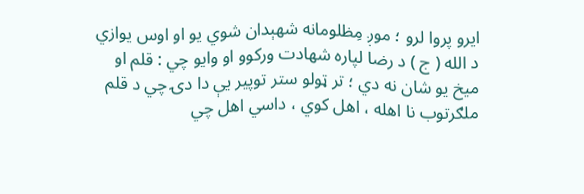ايرو پروا لرو ؛ موږ مِظلومانه شهېدان شوي يو او اوس يوازي د الله ( ج ) د رضا لپاره شهادت ورکوو او وايو چي : قلم او ميخ يو شان نه دي ؛ تر ټولو ستر توپير يې دا دۍ چي د قلم ملګرتوب نا اهله ، اهل کوي ، داسي اهل چي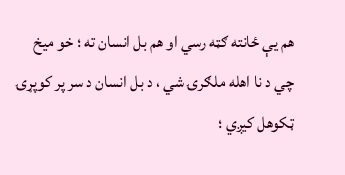هم يې ځانته ګټه رسي او هم بل انسان ته ؛ خو ميخ چي د نا اهله ملګرۍ شي ، د بل انسان د سر پر کوپړۍ ټکوهل کيږي ؛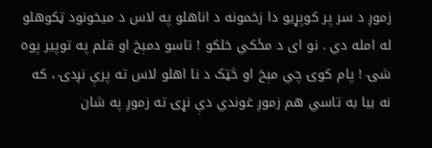زموږ د سر پر کوپړيو دا زخمونه د اناهلو په لاس د ميخونود ټکوهلو له امله دي . نو ای د مځکي خلکو ! تاسو دمېخ او قلم په توپير پوه شۍ ! پام کوۍ چي مېخ او څټک د نا اهلو لاس ته پرې نږدۍ ، که نه بيا به تاسي هم زموږ غوندي دې نړۍ ته زموږ په شان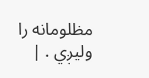مظلومانه را وليږي . |